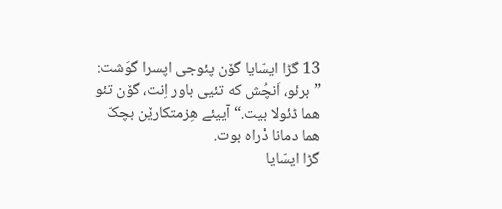13 گڑا ایسّایا گۆن پئوجی اپسرا گوَشت: ”برئو، اَنچُش که تئیی باور اِنت، گۆن تئو هما ڈئولا بیت.“ آییئے هِزمتکارێن بچکّ هما دمانا دْراه بوت.
گڑا ایسّایا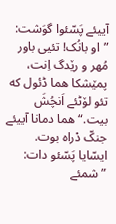آییئے پَسّئوا گوَشت: ”او بانُک! تئیی باور مُهر و رێدگ اِنت، پمێشکا هما ڈئول که تئو لۆٹئے اَنچُشَ بیت.“ هما دمانا آییئے جنکّ دْراه بوت.
ایسّایا پَسّئو دات: ”شمئے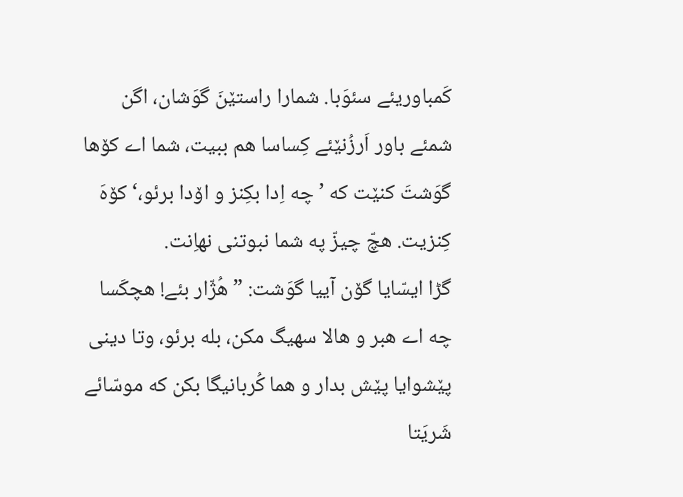کَمباوریئے سئوَبا. شمارا راستێنَ گوَشان، اگن شمئے باور اَرزُنێئے کِساسا هم ببیت، شما اے کۆها گوَشتَ کنێت که ’چه اِدا بکِنز و اۆدا برئو،‘ کۆهَ کِنزیت. هچّ چیزّ په شما نبوتنی نهاِنت.
گڑا ایسّایا گۆن آییا گوَشت: ”هُژّار بئے! هچکَسا چه اے هبر و هالا سهیگ مکن، بله برئو، وتا دینی پێشوایا پێش بدار و هما کُربانیگا بکن که موسّائے شَریَتا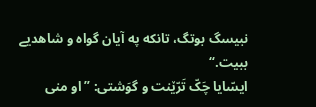نبیسگ بوتگ، تانکه په آیان گواه و شاهدیے ببیت.“
ایسّایا چَکّ تَرّێنت و گوَشتی: ”او منی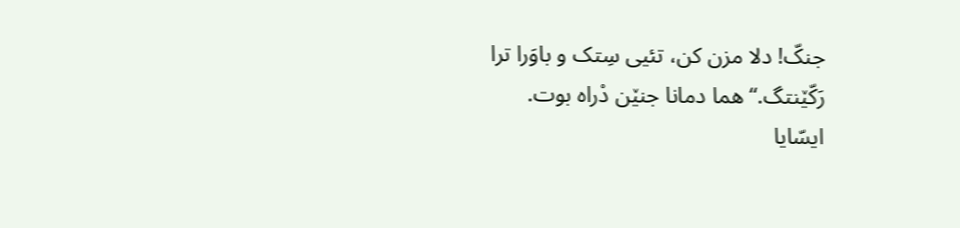جنکّ! دلا مزن کن، تئیی سِتک و باوَرا ترا رَکّێنتگ.“ هما دمانا جنێن دْراه بوت.
ایسّایا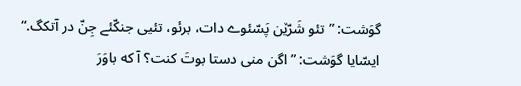گوَشت: ”تئو شَرّێن پَسّئوے دات، برئو، تئیی جنکّئے جِنّ در آتکگ.“
ایسّایا گوَشت: ”اگن منی دستا بوتَ کنت؟ آ که باوَرَ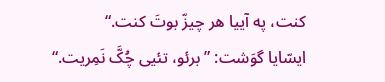کنت، په آییا هر چیزّ بوتَ کنت.“
ایسّایا گوَشت: ”برئو، تئیی چُکَّ نَمِریت.“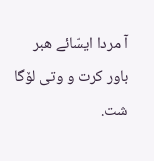آ مردا ایسّائے هبر باور کرت و وتی لۆگا شت.